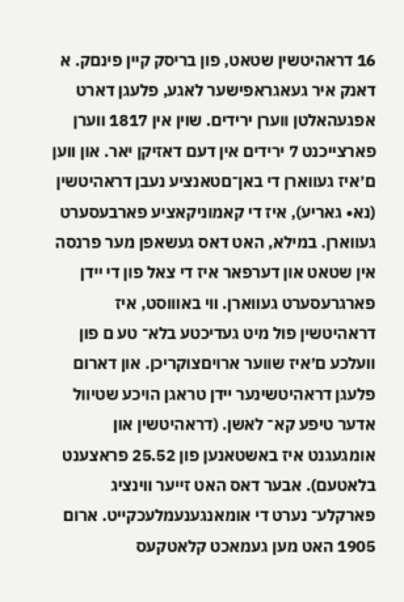16 דראהיטשין שטאט, פון בריסק קיין פינםק. א דאנק איר געאגראפישער לאגע, פלעגן דארט אפגעהאלטן ווערן ירידים. שוין אין 1817 ווערן פארצייכנט 7 ירידים אין דעם דאזיקן יאר. און ווען ם׳איז געװארן די באן־םטאנציע נעבן דראהיטשין (נא• גאריע), איז די קאמוניקאציע פארבעסערט געװארן. במילא, האט דאס געשאפן מער פרנסה אין שטאט און דערפאר איז די צאל פון די ײדן פארגרעסערט געװארן. װי באװוסט, איז דראהיטשין פול מיט געדיכטע בלא־ טע ם פון װעלכע ם׳איז שווער ארויםצוקריכן. און דארום פלעגן דראהיטשינער ײדן טראגן הויכע שטיװל אדער טיפע קא־ לאשן. (דראהיטשין און אומגעגנט איז באשטאנען פון 25.52 פראצענט בלאטעם). אבער דאס האט זײער װינציג פארקלע־ נערט די אומאנגענעמלעכקײט. ארום 1905 האט מען געמאכט קלאטקעס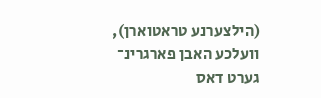(הילצערנע טראטוארן), וועלכע האבן פארגרינ־ גערט דאס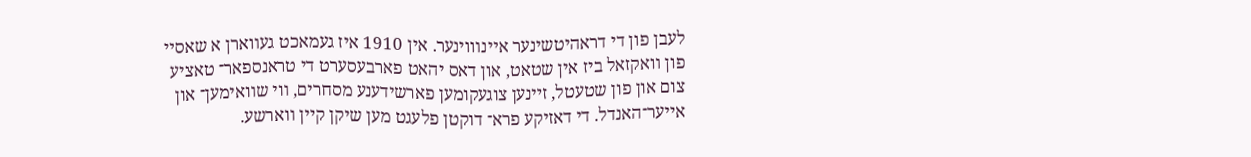לעבן פון די דראהיטשינער אײנװוינער. אין 1910 איז געמאכט געװארן א שאסײ פון װאקזאל ביז אין שטאט, און דאס יהאט פארבעסערט די טראנספאר־ טאציע צום און פון שטעטל, זײנען צוגעקומען פארשידענע מסחרים, װי שװאימען־ און אײער־האנדל. די דאזיקע פרא־ דוקטן פלעגט מען שיקן קײן װארשע.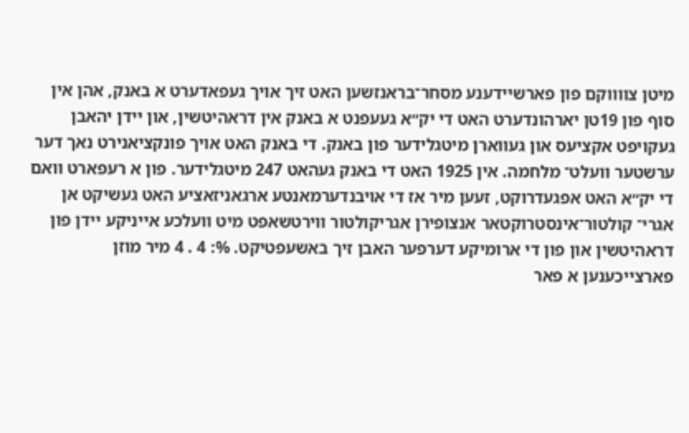מיטן צװװקם פון פארשײדענע מסחר־בראנזשען האט זיך אויך געפאדערט א באנק, אהן אין סוף פון 19טן יארהונדערט האט די יק״א געעפנט א באנק אין דראהיטשין, און ײדן יהאבן געקויפט אקציעס און געװארן מיטגלידער פון באנק. די באנק האט אויך פונקציאנירט נאך דער ערשטער װעלט־ מלחמה. אין 1925 האט די באנק געהאט 247 מיטגלידער. פון א רעפארט װאם די יק״א האט אפגעדרוקט, זעען מיר אז די אויבנדערמאנטע ארגאניזאציע האט געשיקט אן אגרי־ קולטור־אינסטרוקטאר אנצופירן אגריקולטור װירטשאפט מיט װעלכע אײניקע ײדן פון דראהיטשין און פון די ארומיקע דערפער האבן זיך באשעפטיקט. %: 4 . 4 מיר מוזן פארצײכענען א פאר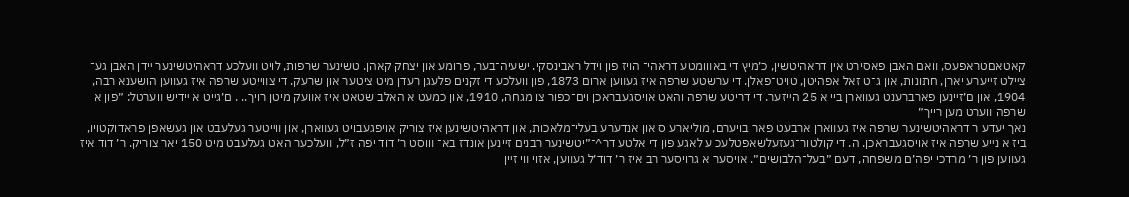קאטאםטראפעס, װאם האבן פאסירט אין דראהיטשין, כ׳מיץ די באװומטע דראהי־ הויז פון ױדל ראבינסקי. ישעיה־בער, פרומע און יצחק קאהן. טשינער שרפות, לויט װעלכע דראהיטשינער ײדן האבן גע־ צײלט זײערע יארן, חתונות, און ג־ט זאל אפהיטן, טויט־פאלן. די ערשטע שרפה איז געװען ארום 1873, פון װעלכע די זקנים פלעגן רעדן מיט ציטער און שרעק. די צװײטע שרפה איז געװען הושענא רבה, 1904, און ם׳זײנען פארברענט געװארן ביי א 25 הײזער. די דריטע שרפה והאט אויסגעבראכן ױם־כפור צו מגחה, 1910, און כמעט א האלב שטאט איז אװעק מיטן רויך.. . ם׳גײט א ײדיש װערטל: ״פון א שרפה װערט מען רייך״
נאך יעדע ר דראהיטשינער שרפה איז געװארן ארבעט פאר בויערם, מוליארע ס און אנדערע בעלי־מלאכות, און דראהיטשינען איז צוריק אויפגעבויט געװארן, און װײטער געלעבט און געשאפן פראדוקטױו, ביז א נײע שרפה איז אויסגעבראכן. ה. די קולטור־געזעלשאפטלעכ ע לאגע פון די אלטע דר^־״יטשינער רבנים זײנען אונדז בא־ װוסט ר׳ דוד יפה ז״ל, װעלכער האט געלעבט מיט 150 יאר צוריק. ר׳ דוד איז געװען פון ר׳ מרדכי יפה׳ם משפחה, דעם ״בעל־הלבושים״. אויסער א גרויסער רב איז ר׳ דוד׳ל געװען, אזוי װי זײן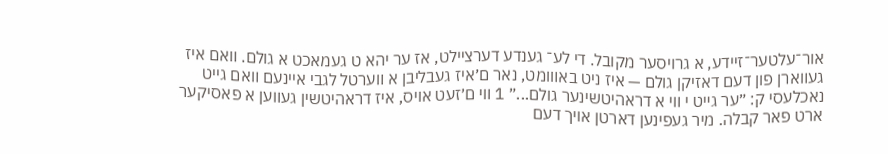אור־עלטער־זײדע, א גרויסער מקובל. די לע־ גענדע דערצײלט, אז ער יהא ט געמאכט א גולם. װאם איז געװארן פון דעם דאזיקן גולם — איז ניט באװומט, נאר ם׳איז געבליבן א װערטל לגבי איינעם װאם גייט נאכלעסי ק: ״ער גײט י װי א דראהיטשינער גולם...״ 1 װי ם׳זעט אויס, איז דראהיטשין געװען א פאסיקער ארט פאר קבלה. מיר געפינען דארטן אויך דעם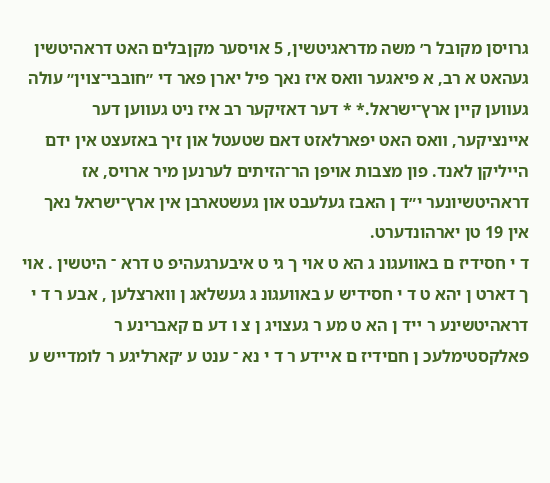גרויסן מקובל ר׳ משה מדראגיטשין, 5 אויסער מקןבלים האט דראהיטשין געהאט א רב, א פיאגער װאס איז נאך פיל יארן פאר די ״חובבי־צױן״ עולה געװען קיין ארץ־ישראל.* * דער דאזיקער רב איז ניט געװען דער איינציקער, װאס האט יפארלאזט דאם שטעטל און זיך באזעצט אין ידם הײליקן לאנד. פון מצבות אויפן הר־הזיתים לערנען מיר ארויס, אז דראהיטשיונער י״ד ן האבז געלעבט און געשטארבן אין ארץ־ישראל נאך אין 19 טן יארהונדערט.
ד י חסידיז ם באװעגונ ג הא ט אוי ך גי ט איבערגעהיפ ט דרא ־ היטשין . אוי ך דארט ן יהא ט ד י חסידיש ע באװעגונ ג געשלאג ן װארצלען , אבע ר ד י דראהיטשינע ר ײד ן הא ט מע ר געצויג ן צ ו דע ם קאברינע ר פאלקסטימלעכ ן חםידיז ם אײדע ר ד י נא ־ ענט ע ׳קארליגע ר לומדייש ע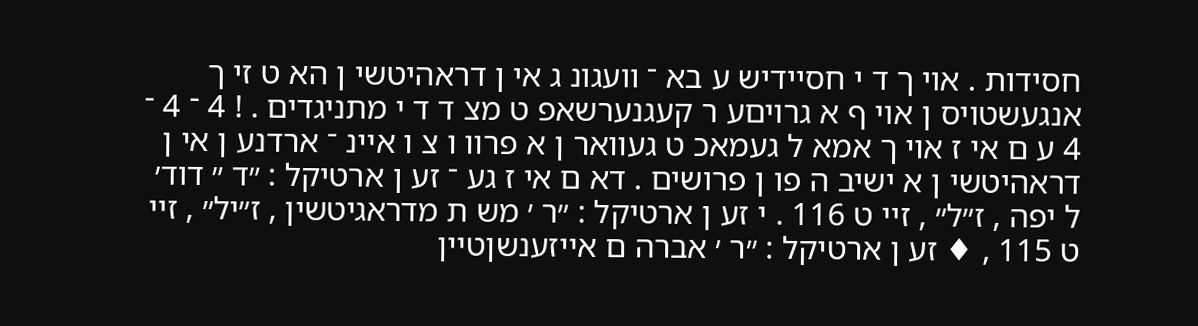חסידות . אוי ך ד י חסיידיש ע בא ־ װעגונ ג אי ן דראהיטשי ן הא ט זי ך אנגעשטויס ן אױ ף א גרויםע ר קעגנערשאפ ט מצ ד ד י מתניגדים . ! 4 ־ 4 ־ 4 ע ם אי ז אוי ך אמא ל געמאכ ט געװאר ן א פרװ ו צ ו אײנ ־ ארדנע ן אי ן דראהיטשי ן א ישיב ה פו ן פרושים . דא ם אי ז גע ־ זע ן ארטיקל : ״ד ״ דוד׳ ל יפה , ז״ל״ , זײ ט 116 . י זע ן ארטיקל : ״ר ׳ מש ת מדראגיטשין , ז״יל״ , זײ ט 115 , ♦ זע ן ארטיקל : ״ר ׳ אברה ם אײזענשןטײן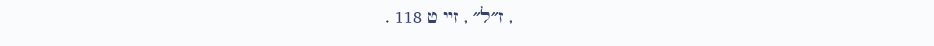, ז״ל״ , זײ ט 118 .